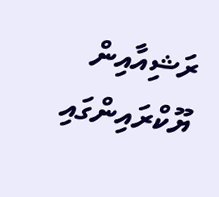ރަޝިއާއިން ޔޫކްރައިންގައި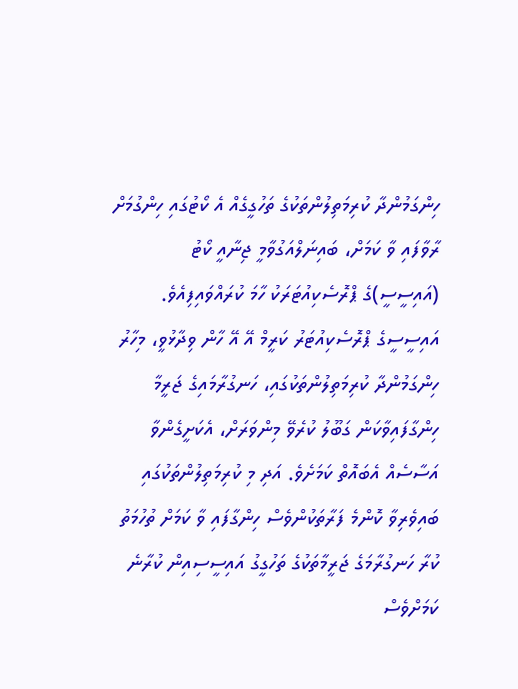ހިންގަމުންދާ ކުރިމަތިލުންތަކުގެ ތަހުގީގެއް އެ ކޯޓުގައި ހިންގުމަށް ރާވާފައި ވާ ކަމަށް، ބައިނަލްއަގުވާމީ ޖިނާއީ ކޯޓު (އައިސީސީ)ގެ ޕްރޮސެކިއުޓަރަކު ހާމަ ކުރައްވައިފިއެވެ.
އައިސީސީގެ ޕްރޮސެކިއުޓަރު ކަރީމް އޭ އޭ ހާން ވިދާޅުވީ، މިހާރު ހިންގަމުންދާ ކުރިމަތިލުންތަކުގައި، ހަނގުރާމައިގެ ޖަރީމާ ހިންގާފައިވާކަން ގަބޫލު ކުރެވޭ މިންވަރަށް، އެކަށީގެންވާ އަސާސެއް އެބައޮތް ކަމަށެވެ. އަދި މި ކުރިމަތިލުންތަކުގައި ބައިވެރިވާ ކޮންމެ ފަރާތަކުންވެސް ހިންގާފައި ވާ ކަމަށް ތުހުމަތު ކުރާ ހަނގުރާމަގެ ޖަރީމާތަކުގެ ތަހުގީގު އައިސީސިއިން ކުރާނެ ކަމަށްވެސް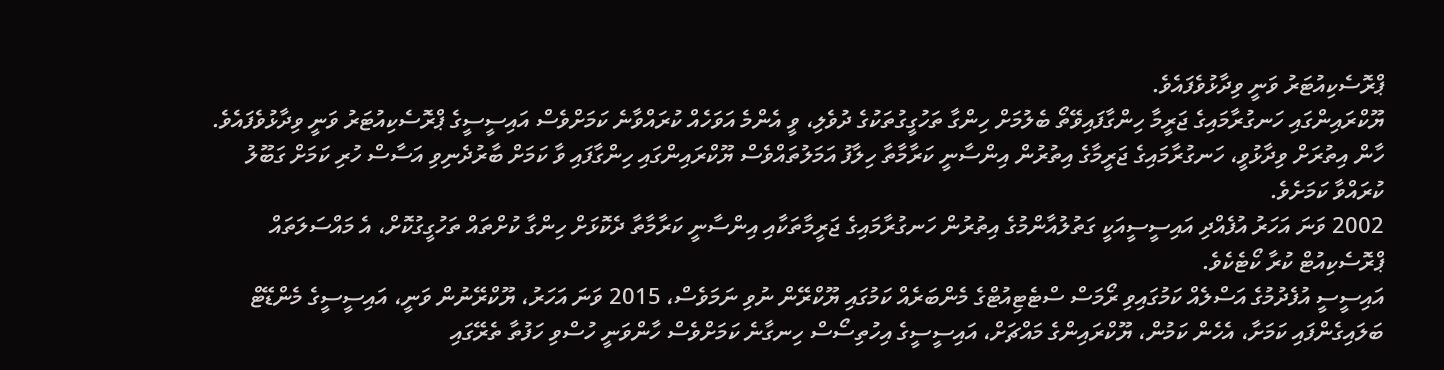ޕްރޮސެކިއުޓަރު ވަނީ ވިދާޅުވެފައެވެ.
ޔޫކްރައިންގައި ހަނގުރާމައިގެ ޖަރީމާ ހިންގާފައިވޭތޯ ބެލުމަށް ހިންގާ ތަހުގީގުތަކުގެ ދުވެލި، ވީ އެންމެ އަވަހެއް ކުރައްވާނެ ކަމަށްވެސް އައިސީސީގެ ޕްރޮސެކިއުޓަރު ވަނީ ވިދާޅުވެފައެވެ.
ހާން އިތުރަށް ވިދާޅުވީ، ހަނގުރާމައިގެ ޖަރީމާގެ އިތުރުން އިންސާނީ ކަރާމާތާ ހިލާފު އަމަލުތައްވެސް ޔޫކްރައިންގައި ހިންގާފައި ވާ ކަމަށް ބާރުދެނިވި އަސާސް ހުރި ކަމަށް ގަބޫލު ކުރައްވާ ކަމަށެވެ.
2002 ވަނަ އަހަރު އުފެއްދި އައިސީސީއަކީ ގަތުލުއާންމުގެ އިތުރުން ހަނގުރާމައިގެ ޖަރީމާތަކާއި އިންސާނީ ކަރާމާތާ ދެކޮޅަށް ހިންގާ ކުށްތައް ތަހުގީގުކޮށް، އެ މައްސަލަތައް ޕްރޮސެކިއުޓް ކުރާ ކޯޓެކެވެ.
އައިސީސީ އުފެދުމުގެ އަސްލެއް ކަމުގައިވި ރޯމަސް ސްޓެޓިއުޓްގެ މެންބަރެއް ކަމުގައި ޔޫކްރޭން ނުވި ނަމަވެސް، 2015 ވަނަ އަހަރު، ޔޫކްރޭނުން ވަނީ، އައިސީސީގެ މެންޑޭޓް ބަލައިގެންފައި ކަމަށާ، އެހެން ކަމުން، ޔޫކްރައިންގެ މައްޗަށް، އައިސީސީގެ އިހުތިސޯސް ހިނގާނެ ކަމަށްވެސް ހާންވަނީ ހުސްވި ހަފުތާ ތެރޭގައި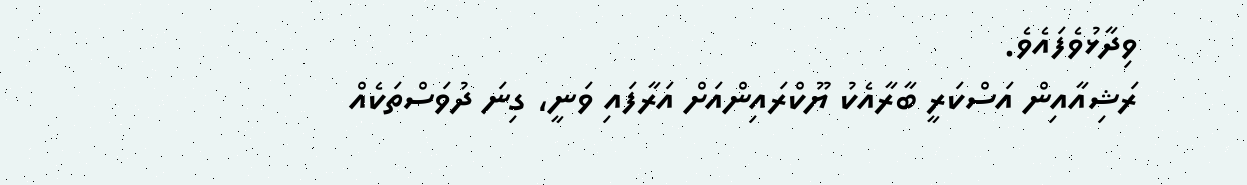ވިދާޅުވެފައެވެ.
ރަޝިއާއިން އަސްކަރީ ބާރާއެކު ޔޫކްރައިންއަށް އަރާފައި ވަނީ، ގިނަ ދުވަސްތަކެއް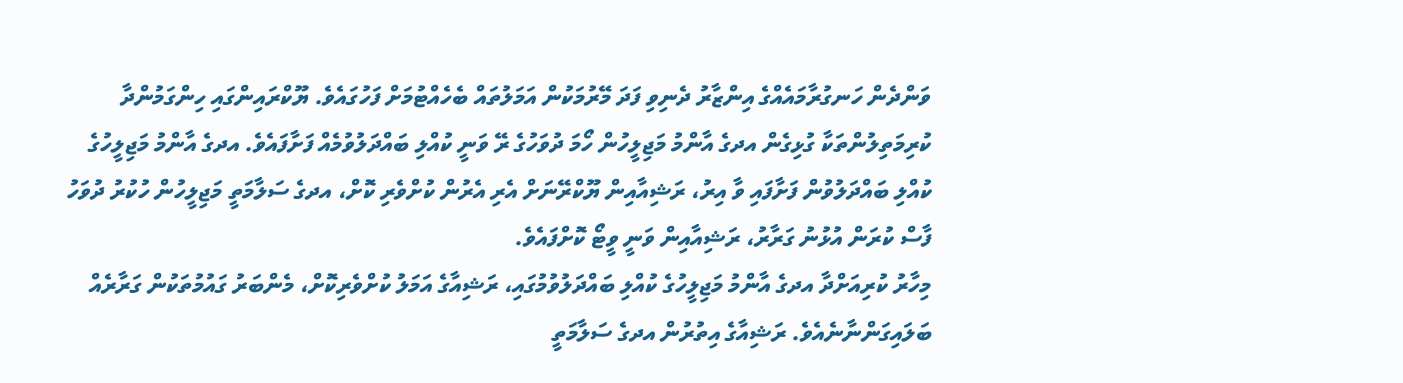ވަންދެން ހަނގުރާމައެއްގެ އިންޒާރު ދެނިވި ފަދަ މޭރުމަކުން އަމަލުތައް ބެހެއްޓުމަށް ފަހުގައެވެ. ޔޫކްރައިންގައި ހިންގަމުންދާ ކުރިމަތިލުންތަކާ ގުޅިގެން އދގެ އާންމު މަޖިލީހުން ހޯމަ ދުވަހުގެ ރޭ ވަނީ ކުއްލި ބައްދަލުވުމެއް ފަށާފައެވެ. އދގެ އާންމު މަޖިލީހުގެ ކުއްލި ބައްދަލުވުން ފަށާފައި ވާ އިރު، ރަޝިއާއިން ޔޫކްރޭނަށް އެރި އެރުން ކުށްވެރި ކޮށް، އދގެ ސަލާމަތީ މަޖިލީހުން ހުކުރު ދުވަހު ފާސް ކުރަން އުޅުނު ގަރާރު، ރަޝިއާއިން ވަނީ ވީޓޯ ކޮށްފައެވެ.
މިހާރު ކުރިއަށްދާ އދގެ އާންމު މަޖިލީހުގެ ކުއްލި ބައްދަލުވުމުގައި، ރަޝިއާގެ އަމަލު ކުށްވެރިކޮށް، މެންބަރު ގައުމުތަކުން ގަރާރެއް ބަލައިގަންނާނެއެވެ. ރަޝިއާގެ އިތުރުން އދގެ ސަލާމަތީ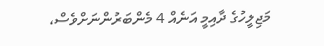މަޖިލީހުގެ ދާއިމީ އަނެއް 4 މެންބަރުންނަށްވެސް،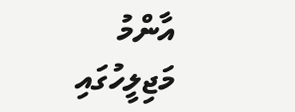އާންމު މަޖިލީހުގައި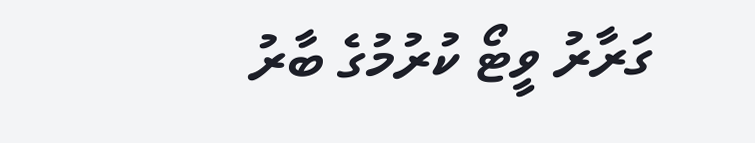ގަރާރު ވީޓޯ ކުރުމުގެ ބާރު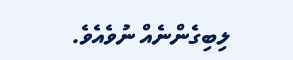ލިބިގެންނެއް ނުވެއެވެ.